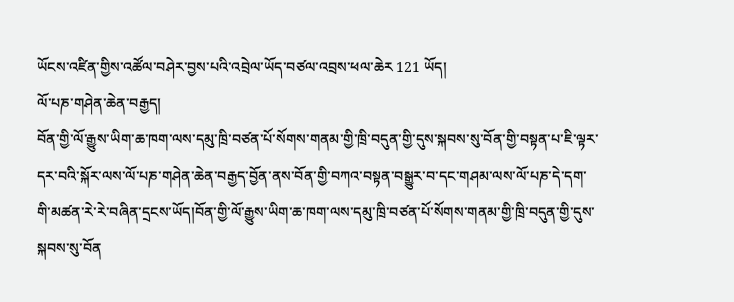ཡོངས་འཛིན་གྱིས་འཚོལ་བཤེར་བྱས་པའི་འབྲེལ་ཡོད་བཙལ་འབྲས་ཕལ་ཆེར 121 ཡོད།
ལོ་པཎ་གཤེན་ཆེན་བརྒྱད།
བོན་གྱི་ལོ་རྒྱུས་ཡིག་ཆ་ཁག་ལས་དམུ་ཁྲི་བཙན་པོ་སོགས་གནམ་གྱི་ཁྲི་བདུན་གྱི་དུས་སྐབས་སུ་བོན་གྱི་བསྟན་པ་ཇི་ལྟར་དར་བའི་སྐོར་ལས་ལོ་པཎ་གཤེན་ཆེན་བརྒྱད་བྱོན་ནས་བོན་གྱི་བཀའ་བསྟན་བསྒྱུར་བ་དང་གཤམ་ལས་ལོ་པཎ་དེ་དག་གི་མཚན་རེ་རེ་བཞིན་དྲངས་ཡོད།བོན་གྱི་ལོ་རྒྱུས་ཡིག་ཆ་ཁག་ལས་དམུ་ཁྲི་བཙན་པོ་སོགས་གནམ་གྱི་ཁྲི་བདུན་གྱི་དུས་སྐབས་སུ་བོན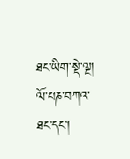ཐང་ཡིག་སྡེ་ལྔ།
ལོ་པཎ་བཀའ་ཐང་དང་།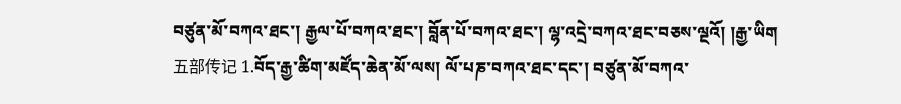བཙུན་མོ་བཀའ་ཐང་། རྒྱལ་པོ་བཀའ་ཐང་། བློན་པོ་བཀའ་ཐང་། ལྷ་འདྲེ་བཀའ་ཐང་བཅས་ལྔའོ། །རྒྱ་ཡིག 五部传记 1.བོད་རྒྱ་ཚིག་མཛོད་ཆེན་མོ་ལས། ལོ་པཎ་བཀའ་ཐང་དང་། བཙུན་མོ་བཀའ་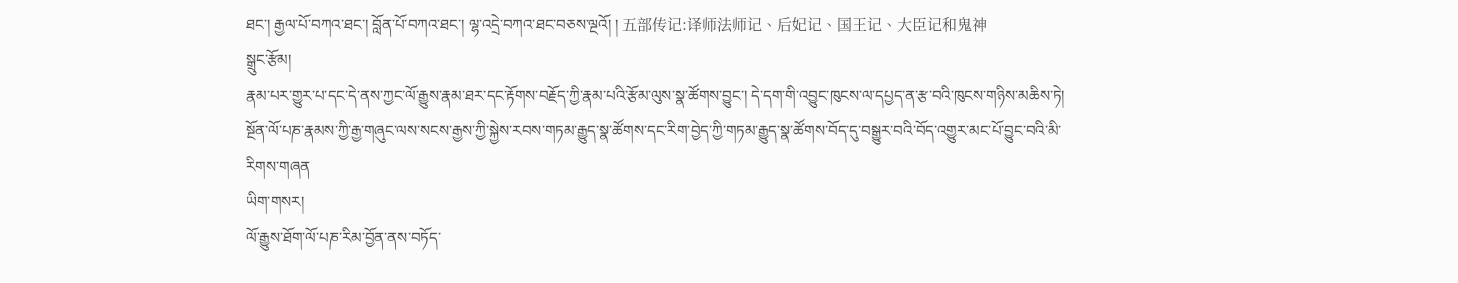ཐང་། རྒྱལ་པོ་བཀའ་ཐང་། བློན་པོ་བཀའ་ཐང་། ལྷ་འདྲེ་བཀའ་ཐང་བཅས་ལྔའོ། ། 五部传记:译师法师记、后妃记、国王记、大臣记和鬼神
སྒྲུང་རྩོམ།
རྣམ་པར་གྱུར་པ་དང་དེ་ནས་ཀྱང་ལོ་རྒྱུས་རྣམ་ཐར་དང་རྟོགས་བརྗོད་ཀྱི་རྣམ་པའི་རྩོམ་ལུས་སྣ་ཚོགས་བྱུང་། དེ་དག་གི་འབྱུང་ཁུངས་ལ་དཔྱད་ན་རྩ་བའི་ཁུངས་གཉིས་མཆིས་ཏེ། སྔོན་ལོ་པཎ་རྣམས་ཀྱི་རྒྱ་གཞུང་ལས་སངས་རྒྱས་ཀྱི་སྐྱེས་རབས་གཏམ་རྒྱུད་སྣ་ཚོགས་དང་རིག་བྱེད་ཀྱི་གཏམ་རྒྱུད་སྣ་ཚོགས་བོད་དུ་བསྒྱུར་བའི་བོད་འགྱུར་མང་པོ་བྱུང་བའི་མི་རིགས་གཞན
ཡིག་གསར།
ལོ་རྒྱུས་ཐོག་ལོ་པཎ་རིམ་བྱོན་ནས་བཏོད་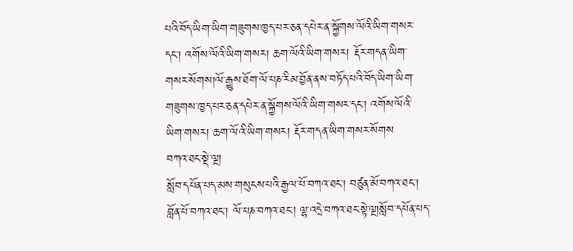པའི་བོད་ཡིག་ཡིག་གཟུགས་ཁྱད་པར་ཅན་དཔེར་ན་སྐྱོགས་ལོའི་ཡིག་གསར་དང་། འགོས་ལོའི་ཡིག་གསར། ཆག་ལོའི་ཡིག་གསར། རྡོར་གདན་ཡིག་གསར་སོགས།ལོ་རྒྱུས་ཐོག་ལོ་པཎ་རིམ་བྱོན་ནས་བཏོད་པའི་བོད་ཡིག་ཡིག་གཟུགས་ཁྱད་པར་ཅན་དཔེར་ན་སྐྱོགས་ལོའི་ཡིག་གསར་དང་། འགོས་ལོའི་ཡིག་གསར། ཆག་ལོའི་ཡིག་གསར། རྡོར་གདན་ཡིག་གསར་སོགས
བཀའ་ཐང་སྡེ་ལྔ།
སློབ་དཔོན་པད་མས་གསུངས་པའི་རྒྱལ་པོ་བཀའ་ཐང་། བཙུན་མོ་བཀའ་ཐང་། བློན་པོ་བཀའ་ཐང་། ལོ་པཎ་བཀའ་ཐང་། ལྷ་འདྲེ་བཀའ་ཐང་སྟེ་ལྔ།སློབ་དཔོན་པད་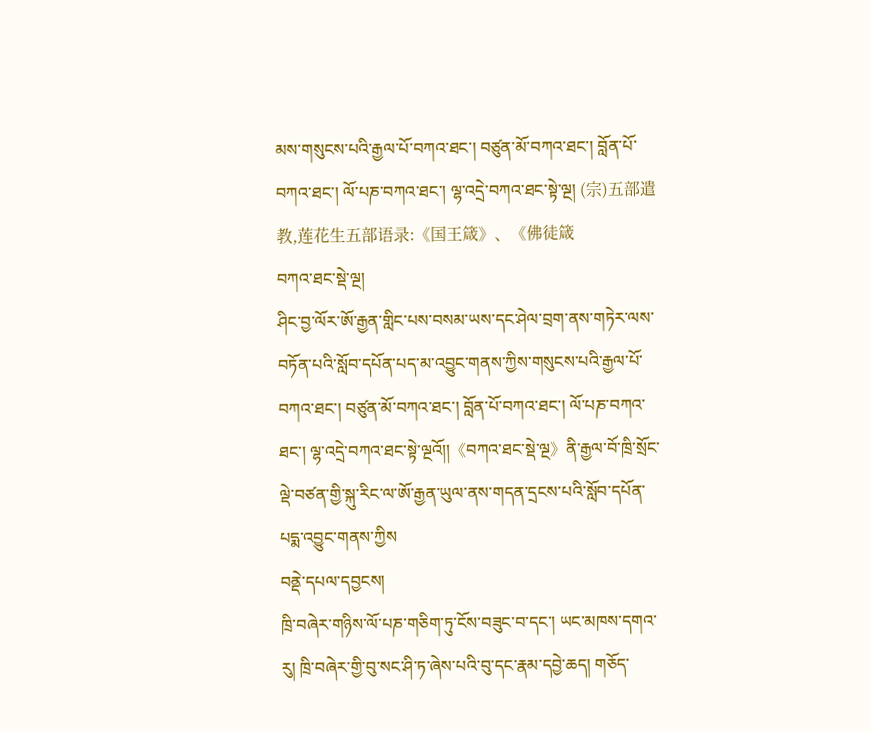མས་གསུངས་པའི་རྒྱལ་པོ་བཀའ་ཐང་། བཙུན་མོ་བཀའ་ཐང་། བློན་པོ་བཀའ་ཐང་། ལོ་པཎ་བཀའ་ཐང་། ལྷ་འདྲེ་བཀའ་ཐང་སྟེ་ལྔ། (宗)五部遣教,莲花生五部语录:《国王箴》、《佛徒箴
བཀའ་ཐང་སྡེ་ལྔ།
ཤིང་བྱ་ལོར་ཨོ་རྒྱན་གླིང་པས་བསམ་ཡས་དང་ཤེལ་བྲག་ནས་གཏེར་ལས་བཏོན་པའི་སློབ་དཔོན་པད་མ་འབྱུང་གནས་ཀྱིས་གསུངས་པའི་རྒྱལ་པོ་བཀའ་ཐང་། བཙུན་མོ་བཀའ་ཐང་། བློན་པོ་བཀའ་ཐང་། ལོ་པཎ་བཀའ་ཐང་། ལྷ་འདྲེ་བཀའ་ཐང་སྟེ་ལྔའོ།།《བཀའ་ཐང་སྡེ་ལྔ》ནི་རྒྱལ་བོ་ཁྲི་སྲོང་ལྡེ་བཙན་གྱི་སྐུ་རིང་ལ་ཨོ་རྒྱན་ཡུལ་ནས་གདན་དྲངས་པའི་སློབ་དཔོན་པདྨ་འབྱུང་གནས་ཀྱིས
བནྡེ་དཔལ་དབྱངས།
ཁྲི་བཞེར་གཉིས་ལོ་པཎ་གཅིག་ཏུ་ངོས་བཟུང་བ་དང་། ཡང་མཁས་དགའ་རུ། ཁྲི་བཞེར་གྱི་བུ་སང་ཤི་ཏ་ཞེས་པའི་བུ་དང་རྣམ་དབྱེ་ཆད། གཅོད་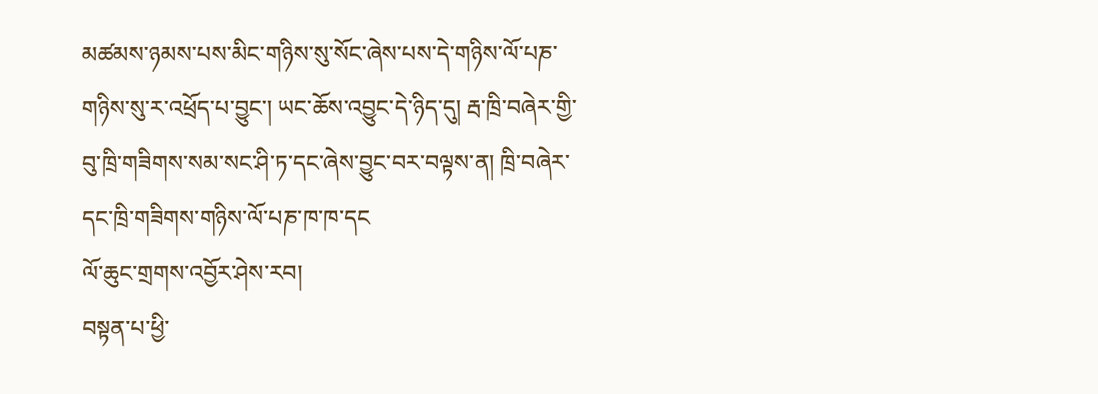མཚམས་ཉམས་པས་མིང་གཉིས་སུ་སོང་ཞེས་པས་དེ་གཉིས་ལོ་པཎ་གཉིས་སུ་ར་འཕྲོད་པ་བྱུང་། ཡང་ཆོས་འབྱུང་དེ་ཉིད་དུ། རྦ་ཁྲི་བཞེར་གྱི་བུ་ཁྲི་གཟིགས་སམ་སང་ཤི་ཏ་དང་ཞེས་བྱུང་བར་བལྟས་ན། ཁྲི་བཞེར་དང་ཁྲི་གཟིགས་གཉིས་ལོ་པཎ་ཁ་ཁ་དང
ལོ་ཆུང་གྲགས་འབྱོར་ཤེས་རབ།
བསྟན་པ་ཕྱི་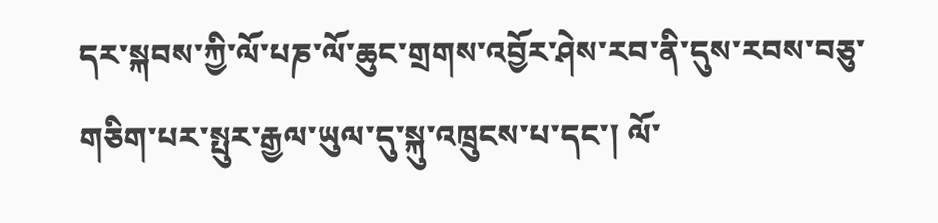དར་སྐབས་ཀྱི་ལོ་པཎ་ལོ་ཆུང་གྲགས་འབྱོར་ཤེས་རབ་ནི་དུས་རབས་བཅུ་གཅིག་པར་སྤུར་རྒྱལ་ཡུལ་དུ་སྐུ་འཁྲུངས་པ་དང་། ལོ་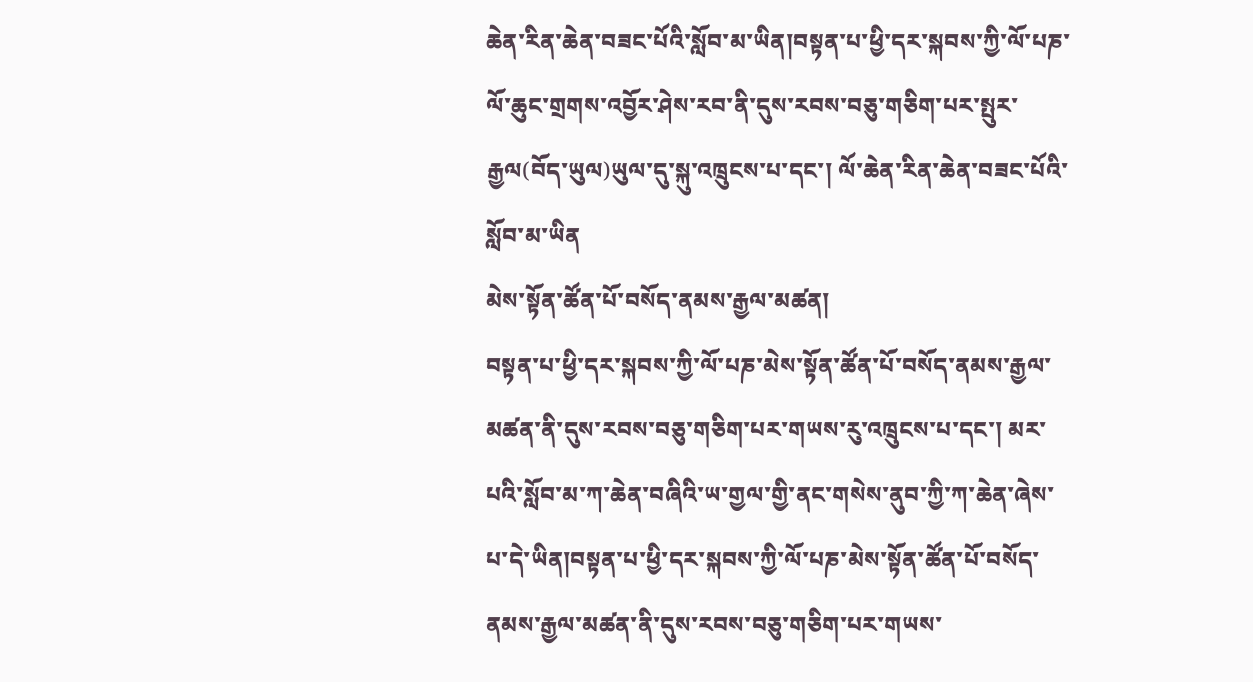ཆེན་རིན་ཆེན་བཟང་པོའི་སློབ་མ་ཡིན།བསྟན་པ་ཕྱི་དར་སྐབས་ཀྱི་ལོ་པཎ་ལོ་ཆུང་གྲགས་འབྱོར་ཤེས་རབ་ནི་དུས་རབས་བཅུ་གཅིག་པར་སྤུར་རྒྱལ(བོད་ཡུལ)ཡུལ་དུ་སྐུ་འཁྲུངས་པ་དང་། ལོ་ཆེན་རིན་ཆེན་བཟང་པོའི་སློབ་མ་ཡིན
མེས་སྟོན་ཚོན་པོ་བསོད་ནམས་རྒྱལ་མཚན།
བསྟན་པ་ཕྱི་དར་སྐབས་ཀྱི་ལོ་པཎ་མེས་སྟོན་ཚོན་པོ་བསོད་ནམས་རྒྱལ་མཚན་ནི་དུས་རབས་བཅུ་གཅིག་པར་གཡས་རུ་འཁྲུངས་པ་དང་། མར་པའི་སློབ་མ་ཀ་ཆེན་བཞིའི་ཡ་གྱལ་གྱི་ནང་གསེས་ནུབ་ཀྱི་ཀ་ཆེན་ཞེས་པ་དེ་ཡིན།བསྟན་པ་ཕྱི་དར་སྐབས་ཀྱི་ལོ་པཎ་མེས་སྟོན་ཚོན་པོ་བསོད་ནམས་རྒྱལ་མཚན་ནི་དུས་རབས་བཅུ་གཅིག་པར་གཡས་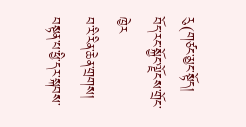རུ(གཙང་མྱང་སྟོད། བོད་རང་སྐྱོང་ལྗོངས་གྲོང་ཁྱེར
བ་རི་རིན་ཆེན་གྲགས།
བསྟན་པ་ཕྱི་དར་སྐབས་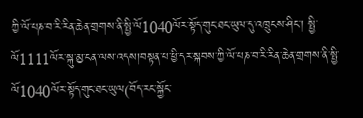ཀྱི་ལོ་པཎ་བ་རི་རིན་ཆེན་གྲགས་ནི་སྤྱི་ལོ1040ལོར་སྟོད་གུང་ཐང་ཡུལ་དུ་འཁྲུངས་ཤིང་། སྤྱི་ལོ1111ལོར་སྐུ་མྱ་ངན་ལས་འདས།བསྟན་པ་ཕྱི་དར་སྐབས་ཀྱི་ལོ་པཎ་བ་རི་རིན་ཆེན་གྲགས་ནི་སྤྱི་ལོ1040ལོར་སྟོད་གུང་ཐང་ཡུལ(བོད་རང་སྐྱོང་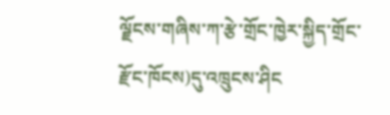ལྗོངས་གཞིས་ཀ་རྩེ་གྲོང་ཁྱེར་སྐྱིད་གྲོང་རྫོང་ཁོངས)དུ་འཁྲུངས་ཤིང